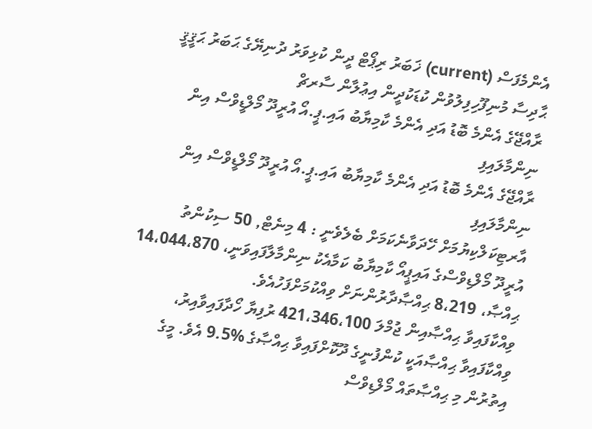އެންމެފަސް (current) ޚަބަރު ރިޕޯޓް ދީން ކުޅިވަރު ދުނިޔޭގެ ޙަބަރު ޙަޤީޤީ ޙާދިސާ މުނިފޫހިފިލުވުން ކުޑަކުދީން އިޢުލާން ސާރޗް
ރާއްޖޭގެ އެންމެ ބޮޑު އަދި އެންމެ ކާމިޔާބު އައި.ޕީ.އޯ އުރީދޫ މޯލްޑީވްސް އިން ނިންމާލައިފި
ރާއްޖޭގެ އެންމެ ބޮޑު އަދި އެންމެ ކާމިޔާބު އައި.ޕީ.އޯ އުރީދޫ މޯލްޑީވްސް އިން ނިންމާލައިފި
އާރޓިކަލްކިޔުމަށް ހޭދަވާނެކަމަށް ބެލެވެނީ : 4 މިނެޓް, 50 ސިކުންތު
އުރީދޫ މޯލްޑިވްސްގެ އައިޕީއޯ ކާމިޔާބު ކަމާއެކު ނިންމާލާފައިވަނީ، 14،044،870 ޙިއްޞާ، 8،219 ޙިއްޞާދާރުންނަށް ވިއްކުމަށްފަހުއެވެ.
ވިއްކާފައިވާ ޙިއްޞާއިން ޖުމްލަ 421،346،100 ރުފިޔާ ހޯދާފައިވާއިރު، ވިއްކާފައިވާ ޙިއްޞާއަކީ ކުންފުނީގެ ދޫކޮށްފައިވާ ޙިއްޞާގެ %9.5 އެވެ. މީގެ އިތުރުން މި ޙިއްޞާތައް މޯލްޑިވްސް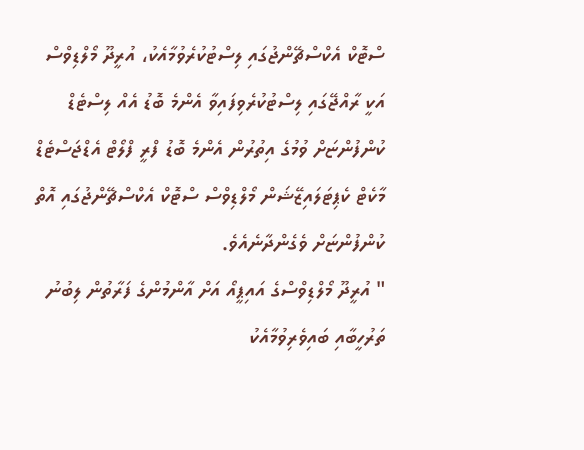ސްޓޮކް އެކްސްޗޭންޖުގައި ލިސްޓުކުރެވުމާއެކު، އުރީދޫ މޯލްޑިވްސް އަކީ ރާއްޖޭގައި ލިސްޓުކުރެވިފައިވާ އެންމެ ބޮޑު އެއް ލިސްޓެޑް ކުންފުންޏަށް ވުމުގެ އިތުރުން އެންމެ ބޮޑު ފްރީ ފްލޯޓް އެޑްޖަސްޓެޑް މާކެޓް ކެޕިޓަލައިޒޭޝަން މޯލްޑިވްސް ސްޓޮކް އެކްސްޗޭންޖުގައި އޮތް ކުންފުންޏަށް ވެގެންދާނެއެވެ.
" އުރީދޫ މޯލްޑިވްސްގެ އައިޕީއޯ އަށް އާންމުންގެ ފަރާތުން ލިބުނު ތަރުހީބާއި ބައިވެރިވުމާއެކު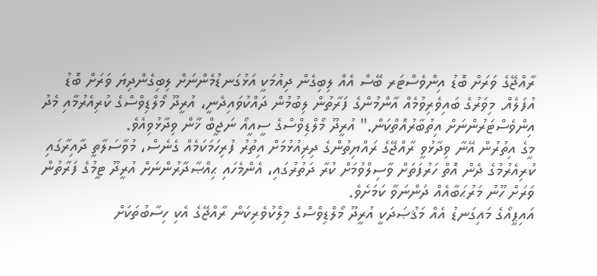ރާއްޖޭގެ ވަރަށް ބޮޑު އިންވެސްޓަރ ބޭސް އެއް ލިބިގެން ދިއުމަކީ އަޅުގަނޑުމެންނަށް ލިބިގެންދިޔަ ވަރަށް ބޮޑު އުފަލެއް. މިވަރުގެ ބައިވެރިވުމެއް އާންމުންގެ ފަރާތުން ލިބުމުން ދައްކުވައިދެނީ، އުރީދޫ މޯލްޑިވްސްގެ ކުރިއެރުމާއި މެދު އިންވެސްޓަރުންނަށް އިތުބާރުއޮތްކަން." އުރީދޫ މޯލްޑިވްސްގެ ސީއީއޯ ނަޖީބް ޚާން ވިދާޅުވިއެވެ.
މީގެ އިތުރުން އޭނާ ވިދާޅުވީ ރާއްޖޭގެ ރައްޔިތުންގެ ދިރިއުޅުމަށް އިތުރު ފުރިހަމަކަމެއް ގެނެސް، މުވާސަލާތީ ދާއިރާގައި ކުރިއެރުމުގެ ދެން އޮތް ހަރުފަތަށް ވާސިލްވުމަށް ކުރާ ދަތުރުގައި، އެންމެހައި ޙިއްޞާދާރުންނަށް އުރީދޫ ޓީމުގެ ފަރާތުން ވަރަށް ހޫނު މަރުޙަބާއެއް ދަންނަވާ ކަމަށެވެ.
އައިޕީއޯގެ މައިގަނޑު އެއް މަޤުޞަދަކީ އުރީދޫ މޯލްޑިވްސްގެ މިލްކުވެރިކަން ރާއްޖޭގެ އެކި ހިސާބުތަކަށް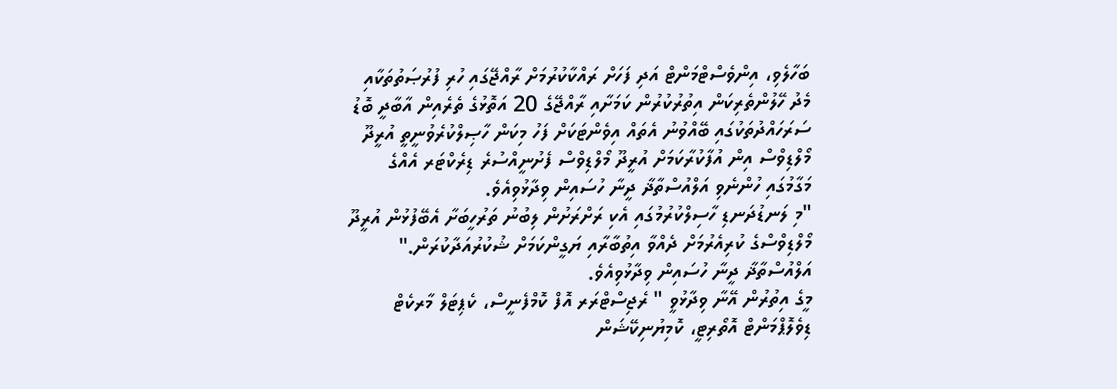ބަހާލެވި، އިންވެސްޓްމަންޓް އަދި ފަހަށް ރައްކާކުރުމަށް ރާއްޖޭގައި ހުރި ފުރުޞަތުތަކާއި މެދު ހޭލުންތެރިކަން އިތުރުކުރުން ކަމަށާއި ރާއްޖޭގެ 20 އަތޮޅުގެ ތެރެއިން އާބާދީ ބޮޑު ސަރަހައްދުތަކުގައި ބޭއްވުނު އެތައް އިވެންޓަކަށް ފަހު މިކަން ހާޞިލްކުރެވުނީތީ އުރީދޫ މޯލްޑިވްސް އިން އުފާކުރާކަމަށް އުރީދޫ މޯލްޑިވްސް ފެށުނީއްސުރެ ޑިރެކްޓަރ އެއްގެ މަގާމުގައި ހުންނެވި އަލްއުސްތާޛާ ދީނާ ހުސައިން ވިދާޅުވިއެވެ.
"މި ލަނޑުދަނޑި ހާސިލްކުރުމުގައި އެކި ރަށްރަށުން ލިބުނު ތަރުހީބަށާ އެބޭފުޅުން އުރީދޫ މޯލްޑިވްސްގެ ކުރިއެރުމަށް ދެއްވާ އިތުބާރާއި ޔަގީންކަމަށް ޝުކުރުއަދާކުރަން." އަލްއުސްތާޛާ ދީނާ ހުސައިން ވިދާޅުވިއެވެ.
މީގެ އިތުރުން އޭނާ ވިދާޅުވީ " ރެޖިސްޓްރަރ އޮފް ކޮމްފެނީސް، ކެޕިޓަލް މާރކެޓް ޑިވެލޮޕްމަންޓް އޮތޯރިޓީ، ކޮމިޔުނިކޭޝަން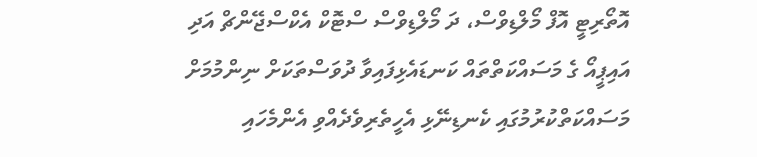އޮތޯރިޓީ އޮފް މޯލްޑިވްސް، ދަ މޯލްޑިވްސް ސްޓޮކް އެކްސްޖޭންޗް އަދި އައިޕީއޯ ގެ މަސައްކަތްތައް ކަނޑައެޅިފައިވާ ދުވަސްތަކަށް ނިންމުމަށް މަސައްކަތްކުރުމުގައި ކެނޑިނޭޅި އެހީތެރިވެދެއްވި އެންމެހައި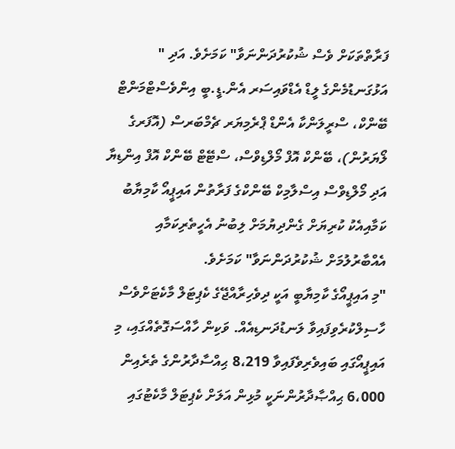ފަރާތްތަކަށް ވެސް ޝުކުރުދަންނަވާ" ކަމަށެވެ. އަދި " އަޅުގަނޑުމެންގެ ލީޑް އެޑްވައިސަރ އެން.ޑީ.ބީ އިންވެސްޓްމަންޓް ބޭންކް، ސްރީލަންކާ އެންޑް ޕްރެމިޔަރ ޗެމްބަރސް (އޮފަރގެ ލޯޔަރުން)، ބޭންކް އޮފް މޯލްޑިވްސް، ސްޓޭޓް ބޭންކް އޮފް އިންޑިޔާ އަދި މޯލްޑިވްސް އިސްލާމިކް ބޭންކްގެ ފަރާތުން އައިޕީއޯ ކާމިޔާބު ކަމާއިއެކު ކުރިޔަށް ގެންދިޔުމަށް ލިބުނު އެހީތެރިކަމާއި އެއްބާރުލުމަށް ޝުކުރުދަންނަވާ" ކަމަށެވެ.
"މި އައިޕީއޯގެ ކާމިޔާބީ އަކީ ދިވެހިރާއްޖޭގެ ކެޕިޓަލް މާކެޓަށްވެސް ހާސިލްކުރެވިފައިވާ ލަނޑުދަނޑިއެއް. ވަކިން ހާއްސަގޮތެއްގައި، މި އައިޕީއޯގައި ބައިވެރިވެފައިވާ 8،219 ޙިއްސާދާރުންގެ ތެރެއިން 6،000 ޙިއްޞާދާރުންނަކީ މުޅިން އަލަށް ކެޕިޓަލް މާކެޓުގައި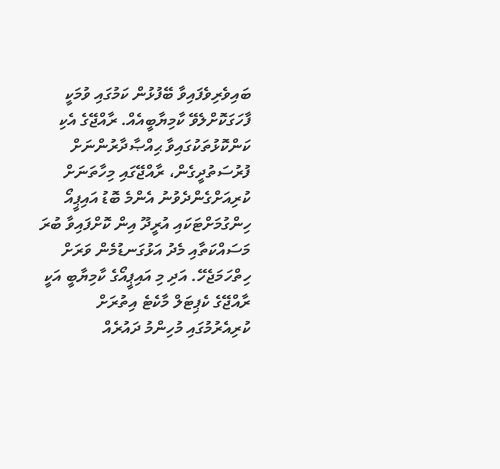ބައިވެރިވެފައިވާ ބޭފުޅުން ކަމުގައި ވުމަކީ ފާހަގަކޮށްލެވޭ ކާމިޔާބީއެއް. ރާއްޖޭގެ އެކި ކަންކޮޅުތަކުގައިވާ ޙިއްޞާދާރުންނަށް ފުރުސަތުދީގެން، ރާއްޖޭގައި މިހާތަނަށް ކުރިއަށްގެންދެވުނު އެންމެ ބޮޑު އައިޕީއޯ ހިންގުމަށްޓަކައި އުރީދޫ އިން ކޮށްފައިވާ ބުރަ މަސައްކަތާއި މެދު އަޅުގަނޑުމެން ވަރަށް ހިތްހަމަޖެހޭ. އަދި މި އައިޕީއޯގެ ކާމިޔާބީ އަކީ ރާއްޖޭގެ ކެޕިޓަލް މާކެޓެ އިތުރަށް ކުރިއެރުމުގައި މުހިންމު ދައުރެއް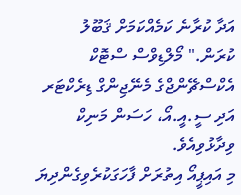އަދާ ކުރާނެ ކަމެއްކަމަށް ޤަބޫލު ކުރަން." މޯލްޑިވްސް ސްޓޮކް އެކްސްޗޭންޖްގެ މެނޭޖިންގް ޑިރެކްޓަރ އަދި ސީ.އީ.އޯ، ހަސަން މަނިކް ވިދާޅުވިއެވެ.
މި އައިޕީއޯ އިތުރަށް ފާހަގަކުރެވިގެންދިޔަ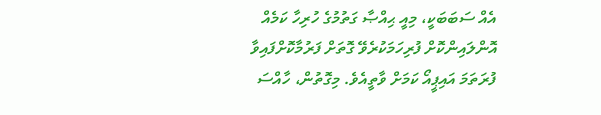އެއް ސަބަބަކީ، މިއީ ޙިއްޞާ ގަތުމުގެ ހުރިހާ ކަމެއް އޮންލައިންކޮށް ފުރިހަމަކުރެވޭ ގޮތަށް ފަރުމާކޮށްފައިވާ ފުރަތަމަ އައިޕީއޯ ކަމަށް ވާތީއެވެ. މިގޮތުން، ހާއްސަ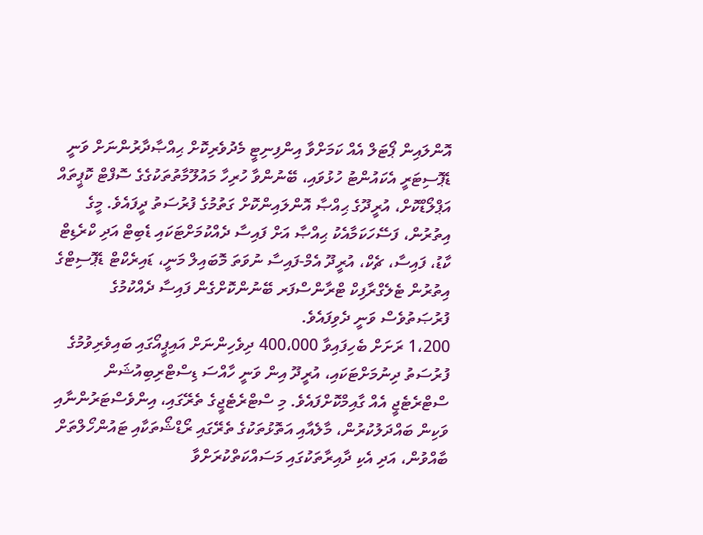އޮންލައިން ޕޯޓަލް އެއް ކަމަށްވާ އިންފިނިޓީ މެދުވެރިކޮށް ޙިއްޞާދާރުންނަށް ވަނީ ޑެޕޮސިޓަރީ އެކައުންޓު ހުޅުވައި، ބޭނުންވާ ހުރިހާ މައުލޫމާތުތަކުގެގެ ސޮފްޓް ކޮޕީތައް އަޕްލޯޑްކޮށް، އުރީދޫގެ ޙިއްޞާ އޮންލައިންކޮށް ގަތުމުގެ ފުރުސަތު ދީފައެވެ. މީގެ އިތުރުން، ފަސޭހަކަމާއެކު ޙިއްޞާ އަށް ފައިސާ ދެއްކުމަށްޓަކައި ޑެބިޓް އަދި ކްރެޑިޓް ކާޑު، ފައިސާ، ޗެކް، އުރީދޫ އެމް-ފައިސާ ނުވަތަ މޮބައިލް މަނީ، ޑައިރެކްޓް ޑެޕޮސިޓްގެ އިތުރުން ޓެލެގްރާފިކް ޓްރާންސްފަރ ބޭނުންކޮށްގެން ފައިސާ ދެއްކުމުގެ ފުރުޞަތުވެސް ވަނީ ދެވިފައެވެ.
1،200 ރަށަށް ބެހިފައިވާ 400،000 ދިވެހިންނަށް އައިޕީއޯގައި ބައިވެރިވުމުގެ ފުރުސަތު ދިނުމަށްޓަކައި، އުރީދޫ އިން ވަނީ ހާއްސަ ޑިސްޓްރިބިއުޝަން ސްޓްރެޓެޖީ އެއް ގާއިމްކޮށްފައެވެ. މި ސްޓްރެޓެޖީގެ ތެރޭގައި، އިންވެސްޓަރުންނާއި ވަކިން ބައްދަލުކުރުން، މާލެއާއި އަތޮޅުތަކުގެ ތެރޭގައި ރޯޑްޝޯތަކާއި ޓައުންހޯލްތަށް ބާއްވުން، އަދި އެކި ދާއިރާތަކުގައި މަސައްކަތްކުރަށްވާ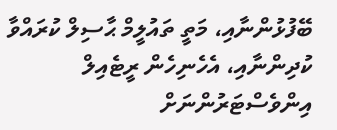ބޭފުޅުންނާއި، މަތީ ތައުލީމް ޙާސިލް ކުރައްވާ ކުދިންނާއި، އެހެނިހެން ރީޓެއިލް އިންވެސްޓަރުންނަށް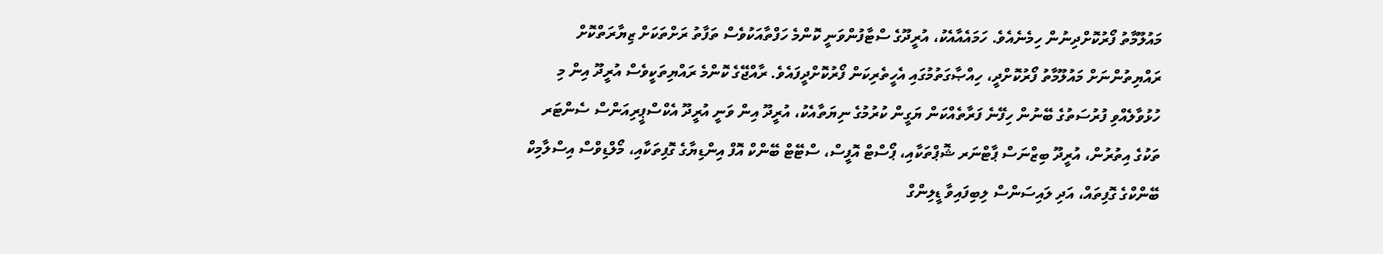މައުލޫމާތު ފޯރުކޮށްދިނުން ހިމެނެއެވެ. ހަމައެއާއެކު، އުރީދޫގެ ސްޓާފުންވަނީ ކޮންމެ ހަފްތާއަކުވެސް ތަފާތު ރަށްތަކަށް ޒިޔާރަތްކޮށް ރައްޔިތުންނަށް މައުލޫމާތު ފޯރުކޮށްދީ، ހިއްޞާގަތުމުގައި އެހީތެރިކަން ފޯރުކޮށްދީފައެވެ. ރާއްޖޭގެ ކޮންމެ ރައްޔިތަކީވެސް އުރީދޫ އިން މި ހުޅުވާލެއްވި ފުރުސަތުގެ ބޭނުން ހިފޭނެ ފަރާތެއްކަން ޔަގީން ކުރުމުގެ ނިޔަތާއެކު، އުރީދޫ އިން ވަނީ އުރީދޫ އެކްސްޕީރިއަންސް ސެންޓަރ ތަކުގެ އިތުރުން، އުރީދޫ ބިޒްނަސް ޕާޓްނަރ ޝޮޕްތަކާއި، ޕޯސްޓް އޮފީސް، ސްޓޭޓް ބޭންކް އޮފް އިންޑިޔާގެ ގޮފިތަކާއި، މޯލްޑިވްސް އިސްލާމިކް ބޭންކްގެ ގޮފިތައް، އަދި ލައިސަންސް ލިބިފައިވާ ޑީލިންގް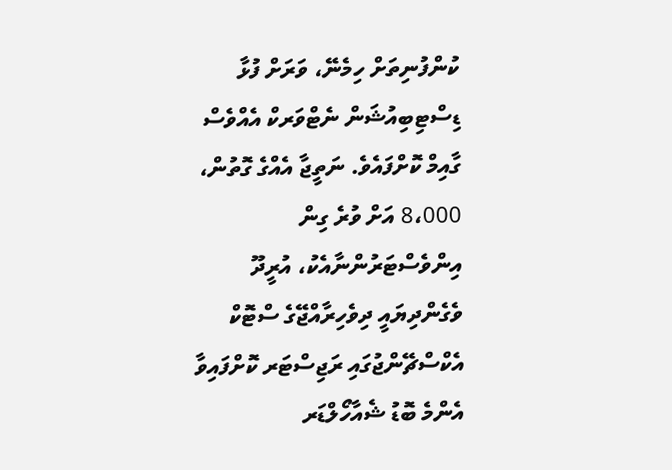ކުންފުނިތަށް ހިމެނޭ، ވަރަށް ފުޅާ ޑިސްޓިބިއުޝަން ނެޓްވަރކް އެއްވެސް ގާއިމް ކޮށްފައެވެ. ނަތީޖާ އެއްގެ ގޮތުން، 8،000 އަށް ވުރެ ގިން އިންވެސްޓަރުންނާއެކު، އުރީދޫ ވެގެންދިޔައީ ދިވެހިރާއްޖޭގެ ސްޓޮކް އެކްސްޗޭންޖުގައި ރަޖިސްޓަރ ކޮށްފައިވާ އެންމެ ބޮޑު ޝެއާހޯލްޑަރ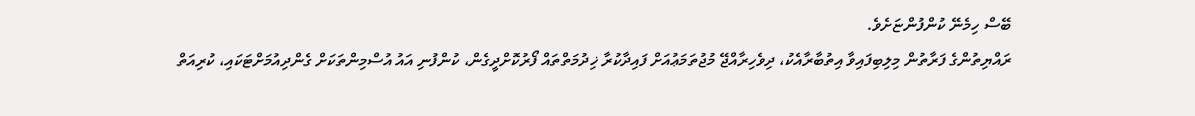ބޭސް ހިމެނޭ ކުންފުންޏަށެވެ.
ރައްޔިތުންގެ ފަރާތުން މިލިބިފައިވާ އިތުބާރާއެކު، ދިވެހިރާއްޖޭ މުޖުތަމަޢުއަށް ފައިދާކުރާ ޚިދުމަތްތައް ފޯރުކޮށްދީގެން، ކުންފުނި އައު އުސްމިންތަކަށް ގެންދިއުމަށްޓަކައި، ކުރިއަތް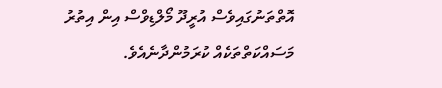އޮތްތަނުގައިވެސް އުރީދޫ މޯލްޑިވްސް އިން އިތުރު މަސައްކަތްތަކެއް ކުރަމުންދާނެއެވެ.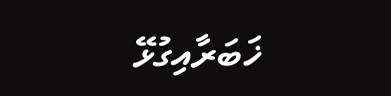ޚަބަރާއިގުޅޭ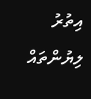އިތުރު ލިޔުންތައް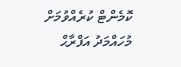ކޮމެންޓް ކުރެއްވުމަށް
މުހައްމަދު އަފްރާޙް